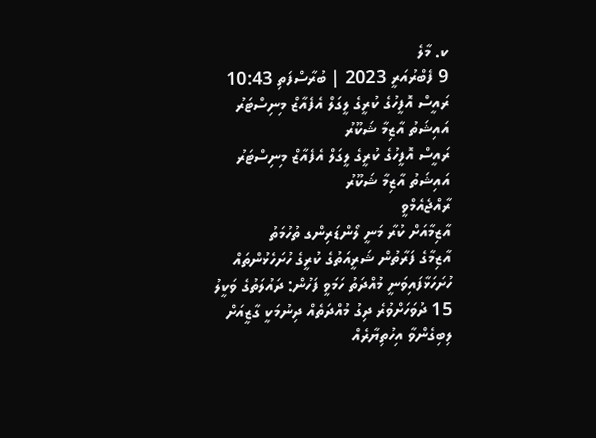ކ. މާލެ
9 ފެބްރުއަރީ 2023 | ބުރާސްފަތި 10:43
ރައީސް އޮފީހުގެ ކުރީގެ ލީގަލް އެފެއާޒް މިނިސްޓަރު އައިޝަތު އާޒިމާ ޝަކޫރު
ރައީސް އޮފީހުގެ ކުރީގެ ލީގަލް އެފެއާޒް މިނިސްޓަރު އައިޝަތު އާޒިމާ ޝަކޫރު
ރާއްޖެއެމްވީ
އާޒިމާއަށް ކުރާ މަނީ ލޯންޑަރިންގ ތުހުމަތު
އާޒިމާގެ ފަރާތުން ޝަރީއަތުގެ ކުރީގެ ހުށަހެޅުންތައް ހުށަހަޅާފައިވަނީ މުއްދަތު ހަމަވީ ފަހުން: ދައުލަތުގެ ވަކީލު
15 ދުވަހަށްވުރެ ދިގު މުއްދަތެއް ދިނުމަކީ ގާޒީއަށް ލިބިގެންވާ އިހުތިޔާރެއް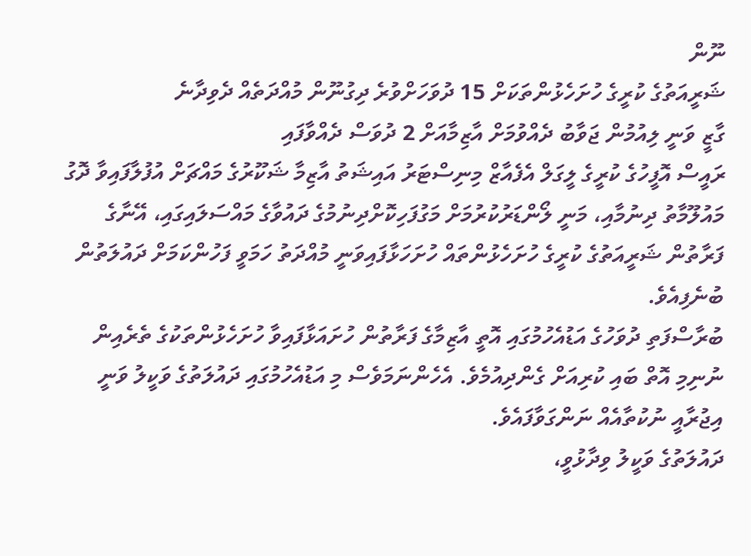ނޫން
ޝަރީއަތުގެ ކުރީގެ ހުށަހެޅުންތަކަށް 15 ދުވަހަށްވުރެ ދިގުނޫން މުއްދަތެއް ދެވިދާނެ
ގާޒީ ވަނީ ލިއުމުން ޖަވާބު ދެއްވުމަށް އާޒިމާއަށް 2 ދުވަސް ދެއްވާފައި
ރައީސް އޮފީހުގެ ކުރީގެ ލީގަލް އެފެއާޒް މިނިސްޓަރު އައިޝަތު އާޒިމާ ޝަކޫރުގެ މައްޗަށް އުފުލާފައިވާ ދޮގު މައުލޫމާތު ދިނުމާއި، މަނީ ލޯންޑަރުކުރުމަށް މަގުފަހިކޮށްދިނުމުގެ ދައުވާގެ މައްސަލައިގައި، އޭނާގެ ފަރާތުން ޝަރީއަތުގެ ކުރީގެ ހުށަހެޅުންތައް ހުށަހަޅާފައިވަނީ މުއްދަތު ހަމަވީ ފަހުންކަމަށް ދައުލަތުން ބުނެފިއެވެ.
ބުރާސްފަތި ދުވަހުގެ އަޑުއެހުމުގައި އޮތީ އާޒިމާގެ ފަރާތުން ހުށައަޅާފައިވާ ހުށަހެޅުންތަކުގެ ތެރެއިން ނުނިމި އޮތް ބައި ކުރިއަށް ގެންދިއުމެވެ. އެހެންނަމަވެސް މި އަޑުއެހުމުގައި ދައުލަތުގެ ވަކީލު ވަނީ އިޖުރާއީ ނުކުތާއެއް ނަންގަވާފައެވެ.
ދައުލަތުގެ ވަކީލު ވިދާޅުވީ،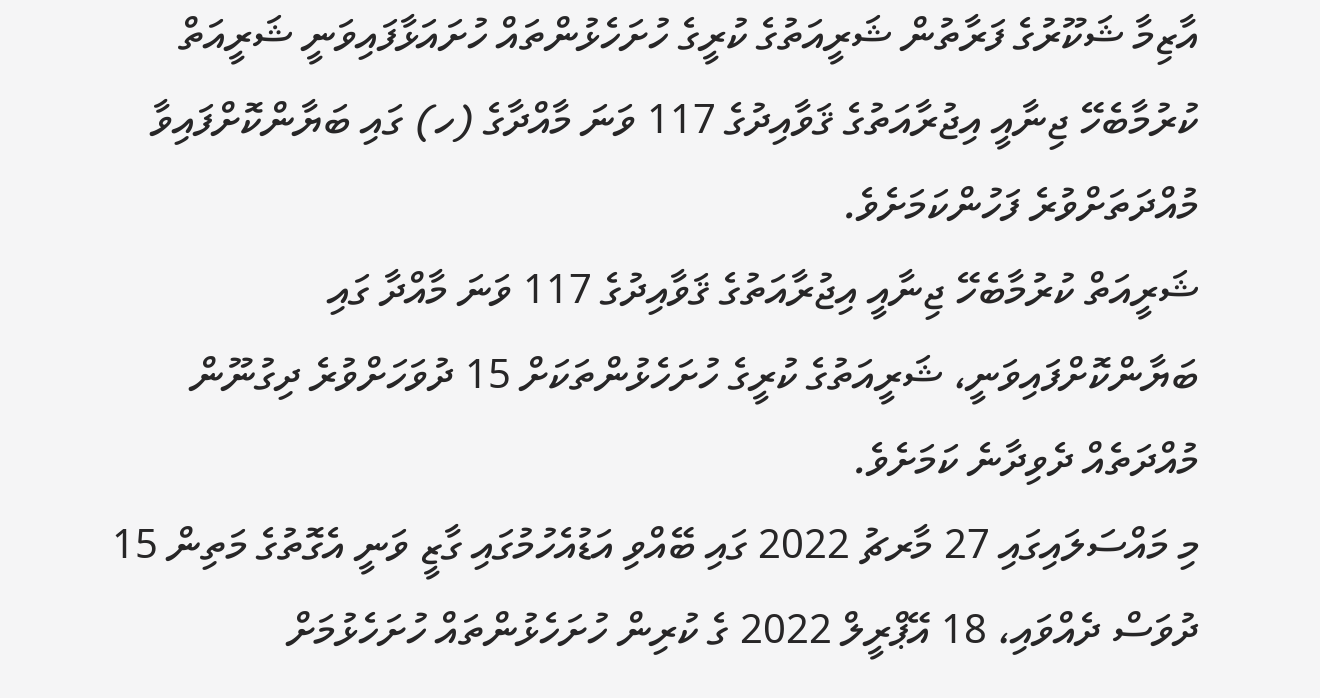އާޒިމާ ޝަކޫރުގެ ފަރާތުން ޝަރީއަތުގެ ކުރީގެ ހުށަހެޅުންތައް ހުށައަޅާފައިވަނީ ޝަރީއަތް ކުރުމާބެހޭ ޖިނާއީ އިޖުރާއަތުގެ ޤަވާއިދުގެ 117 ވަނަ މާއްދާގެ (ހ) ގައި ބަޔާންކޮށްފައިވާ މުއްދަތަށްވުރެ ފަހުންކަމަށެވެ.
ޝަރީއަތް ކުރުމާބެހޭ ޖިނާއީ އިޖުރާއަތުގެ ޤަވާއިދުގެ 117 ވަނަ މާއްދާ ގައި ބަޔާންކޮށްފައިވަނީ، ޝަރީއަތުގެ ކުރީގެ ހުށަހެޅުންތަކަށް 15 ދުވަހަށްވުރެ ދިގުނޫން މުއްދަތެއް ދެވިދާނެ ކަމަށެވެ.
މި މައްސަލައިގައި 27 މާރޗު 2022 ގައި ބޭއްވި އަޑުއެހުމުގައި ގާޒީ ވަނީ އެގޮތުގެ މަތިން 15 ދުވަސް ދެއްވައި، 18 އޭޕްރީލް 2022 ގެ ކުރިން ހުށަހެޅުންތައް ހުށަހެޅުމަށް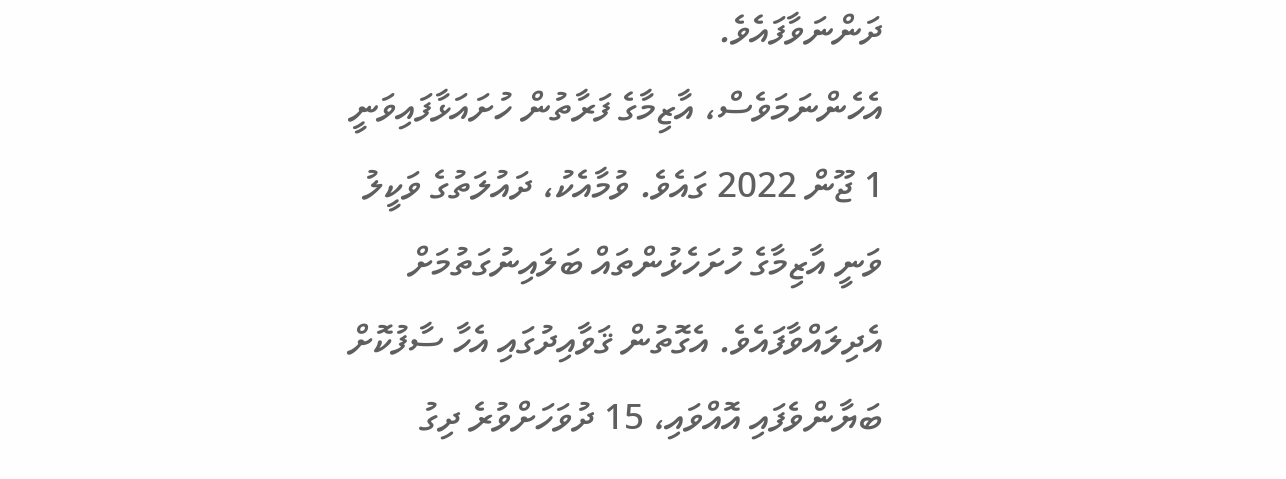ދަންނަވާފައެވެ.
އެހެންނަމަވެސް، އާޒިމާގެ ފަރާތުން ހުށައަޅާފައިވަނީ 1 ޖޫން 2022 ގައެވެ. ވުމާއެކު، ދައުލަތުގެ ވަކީލު ވަނީ އާޒިމާގެ ހުށަހެޅުންތައް ބަލައިނުގަތުމަށް އެދިލައްވާފައެވެ. އެގޮތުން ޤަވާއިދުގައި އެހާ ސާފުކޮށް ބަޔާންވެފައި އޮއްވައި، 15 ދުވަހަށްވުރެ ދިގު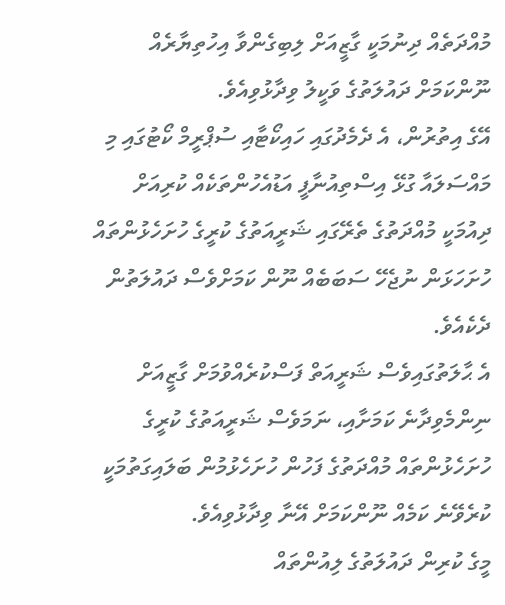މުއްދަތެއް ދިނުމަކީ ގާޒީއަށް ލިބިގެންވާ އިހުތިޔާރެއް ނޫންކަމަށް ދައުލަތުގެ ވަކީލު ވިދާޅުވިއެވެ.
އޭގެ އިތުރުން، އެ ދެމެދުގައި ހައިކޯޓާއި ސުޕްރީމް ކޯޓުގައި މި މައްސަލައާ ގުޅޭ އިސްތިއުނާފީ އަޑުއެހުންތަކެއް ކުރިއަށް ދިއުމަކީ މުއްދަތުގެ ތެރޭގައި ޝަރީއަތުގެ ކުރީގެ ހުށަހެޅުންތައް ހުށަހަޅަން ނުޖެހޭ ސަބަބެއް ނޫން ކަމަށްވެސް ދައުލަތުން ދެކެއެވެ.
އެ ޙާލަތުގައިވެސް ޝަރީއަތް ފަސްކުރެއްވުމަށް ގާޒީއަށް ނިންމެވިދާނެ ކަމަށާއި، ނަމަވެސް ޝަރީއަތުގެ ކުރީގެ ހުށަހެޅުންތައް މުއްދަތުގެ ފަހުން ހުށަހެޅުމުން ބަލައިގަތުމަކީ ކުރެވޭނެ ކަމެއް ނޫންކަމަށް އޭނާ ވިދާޅުވިއެވެ.
މީގެ ކުރިން ދައުލަތުގެ ލިއުންތައް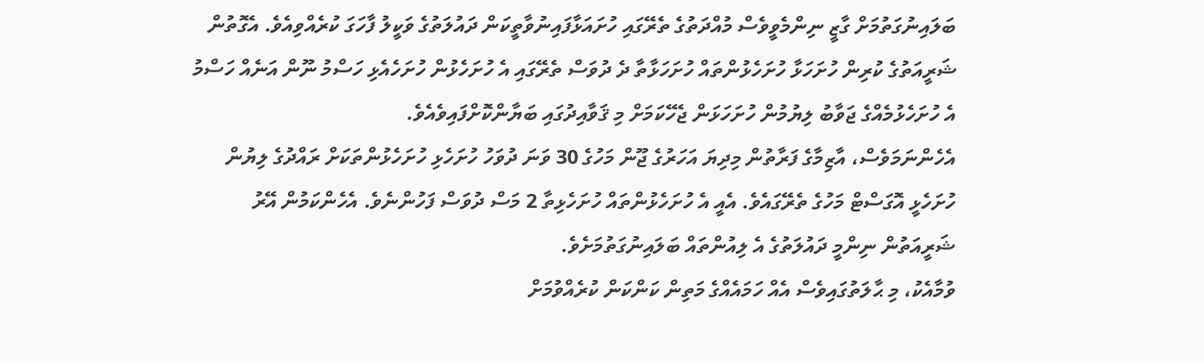ބަލައިނުގަތުމަށް ގާޒީ ނިންމެވީވެސް މުއްދަތުގެ ތެރޭގައި ހުށައަޅާފައިނުވާތީކަން ދައުލަތުގެ ވަކީލު ފާހަގަ ކުރެއްވިއެވެ. އެގޮތުން ޝަރީއަތުގެ ކުރިން ހުށަހަޅާ ހުށަހެޅުންތައް ހުށަހަޅާތާ ދެ ދުވަސް ތެރޭގައި އެ ހުށަހެޅުން ހުށަހެއެޅި ހަސްމު ނޫން އަނެއް ހަސްމު އެ ހުށަހެޅުމެއްގެ ޖަވާބު ލިޔުމުން ހުށަހަޅަން ޖެހޭކަމަށް މި ޤަވާއިދުގައި ބަޔާންކޮށްފައިވެއެވެ.
އެހެންނަމަވެސް، އާޒިމާގެ ފަރާތުން މިދިޔަ އަހަރުގެ ޖޫން މަހުގެ 30 ވަނަ ދުވަހު ހުށަހެޅި ހުށަހެޅުންތަކަށް ރައްދުގެ ލިޔުން ހުށަހެޅީ އޮގަސްޓް މަހުގެ ތެރޭގައެވެ. އެއީ އެ ހުށަހެޅުންތައް ހުށަހެޅިތާ 2 މަސް ދުވަސް ފަހުންނެވެ. އެހެންކަމުން އޭރު ޝަރީއަތުން ނިންމީ ދައުލަތުގެ އެ ލިއުންތައް ބަލައިނުގަތުމަށެވެ.
ވުމާއެކު، މި ޙާލަތުގައިވެސް އެއް ހަމައެއްގެ މަތިން ކަންކަން ކުރެއްވުމަށް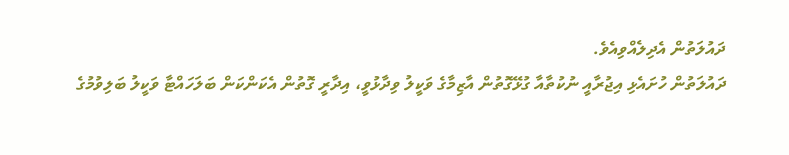ދައުލަތުން އެދިލެއްވިއެވެ.
ދައުލަތުން ހުށައެޅި އިޖުރާއީ ނުކުތާއާ ގުޅޭގޮތުން އާޒިމާގެ ވަކީލު ވިދާޅުވީ، އިދާރީ ގޮތުން އެކަންކަން ބަލަހައްޓާ ވަކީލު ބަލިވުމުގެ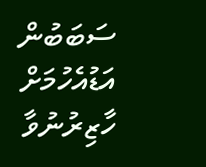ސަބަބުން އަޑުއެހުމަށް ހާޒިރުނުވާ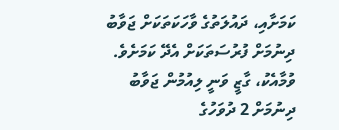ކަމަށާއި، ދައުލަތުގެ ވާހަކަތަކަށް ޖަވާބު ދިނުމަށް ފުރުސަތަކަށް އެދޭ ކަމަށެވެ.
ވުމާއެކު، ގާޒީ ވަނީ ލިއުމުން ޖަވާބު ދިނުމަށް 2 ދުވަހުގެ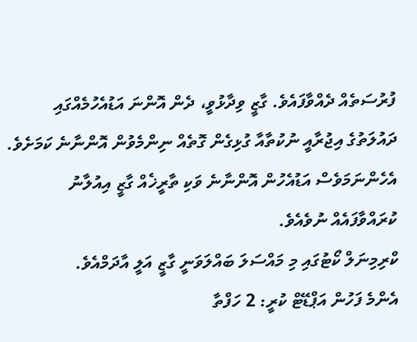ފުރުސަތެއް ދެއްވާފައެވެ. ގާޒީ ވިދާޅުވީ، ދެން އޮންނަ އަޑުއެހުމެއްގައި ދައުލަތުގެ އިޖުރާއީ ނުކުތާއާ ގުޅިގެން ގޮތެއް ނިންމެވުން އޮންނާނެ ކަމަށެވެ.
އެހެންނަމަވެސް އަޑުއެހުން އޮންނާނެ ވަކި ތާރީޚެއް ގާޒީ އިއުލާނު ކުރައްވާފައެއް ނުވެއެވެ.
ކްރިމިނަލް ކޯޓުގައި މި މައްސަލަ ބައްލަވަނީ ގާޒީ އަލީ އާދަމްއެވެ.
އެންމެ ފަހުން އަޕްޑޭޓް ކުރީ: 2 ހަފްތާ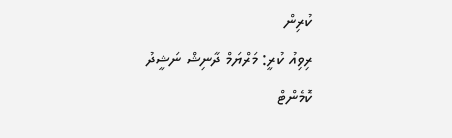ކުރިން
ރިވިއު ކުރީ: މަރްޔަމް ދާނިޝް ނަޝީދު
ކޮމެންޓް